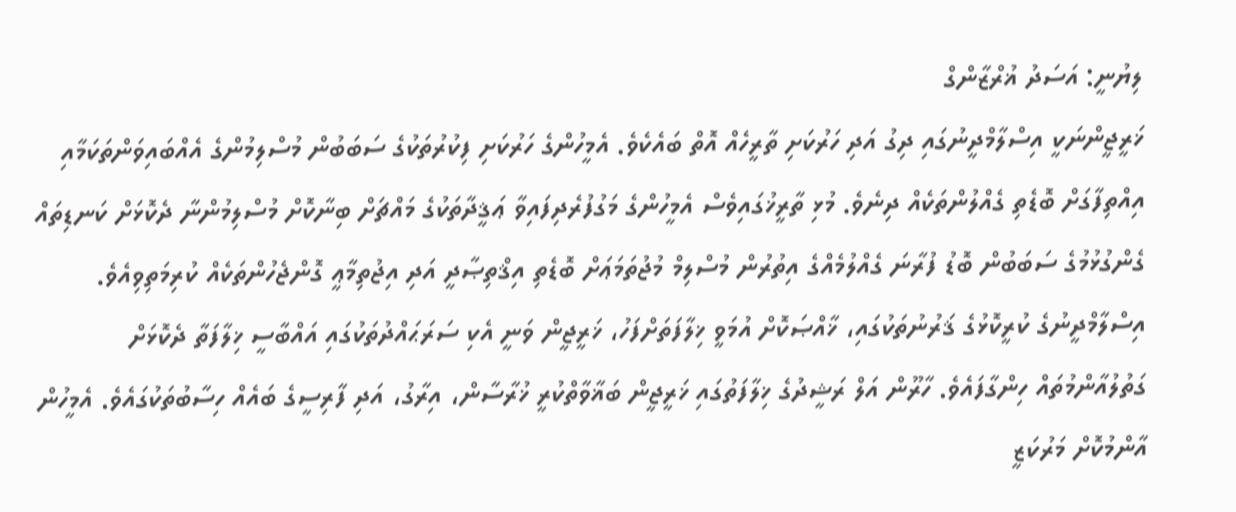ލިޔުނީ: އަސަދު ޣުރްޒާންގް
ޚަރީޖީންނަކީ އިސްލާމްދީނުގައި ދިގު އަދި ހަރުކަށި ތާރީހެއް އޮތް ބައެކެވެ. އެމީހުންގެ ހަރުކަށި ފިކުރުތަކުގެ ސަބަބުން މުސްލިމުންގެ އެއްބައިވަންތަކަމާއި އިއްތިފާގަށް ބޮޑެތި ގެއްލުންތަކެއް ދިނެވެ. މުޅި ތާރީޚުގައިވެސް އެމީހުންގެ މަގުފުރެދިފައިވާ ޢަޤީދާތަކުގެ މައްޗަށް ބިނާކޮށް މުސްލިމުންނާ ދެކޮޅަށް ކަނޑިތައް ގެންގުޅުމުގެ ސަބަބުން ބޮޑު ފުރާނަ ގެއްލުމެއްގެ އިތުރުން މުސްލިމް މުޖުތަމަޢަށް ބޮޑެތި އިޤްތިޞާދީ އަދި އިޖުތިމާޢީ ގޮންޖެހުންތަކެއް ކުރިމަތިވިއެވެ.
އިސްލާމްދީނުގެ ކުރީކޮޅުގެ ޤަރުނުތަކުގައި، ޚާއްޞަކޮށް އުމަވީ ޚިލާފަތަށްފަހު، ޚަރީޖީން ވަނީ އެކި ސަރަޙައްދުތަކުގައި އައްބާސީ ޚިލާފަތާ ދެކޮޅަށް ގަތުލުއާންމުތައް ހިންގާފައެވެ. ހާރޫން އަލް ރަޝީދުގެ ޚިލާފަތުގައި ޚަރީޖީން ބަޣާވާތްކުރީ ޚުރާސާން، އިރާގު، އަދި ފާރިސީގެ ބައެއް ހިސާބުތަކުގައެވެ. އެމީހުން އާންމުކޮށް މަރުކަޒީ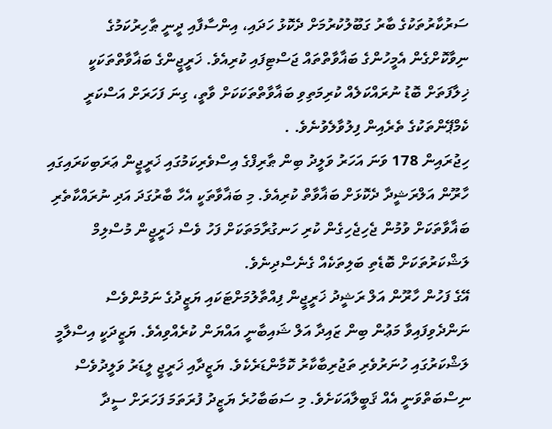ސަރުކާރުތަކުގެ ބާރު ގަބޫލުކުރުމަށް ދެކޮޅު ހަދައި، އިންސާފާއި ދީނީ ޠާހިރުކަމުގެ ނިވާކޮށްގެން އެމީހުންގެ ބަޣާވާތްތައް ޖަސްޓިފައި ކުރިއެވެ. ޚަރީޖީންގެ ބަޣާވާތްތަކަކީ ޚިލާފަތަށް ބޮޑު ނުރައްކަލެއް ކުރިމަތިވި ބަޣާވާތްތަކަކަށް ވާތީ، ގިނަ ފަހަރަށް އަސްކަރީ ކެމްޕޭންތަކުގެ ތެރެއިން ފިލުވާލެވުނެވެ. .
ހިޖުރައިން 178 ވަނަ އަހަރު ވަލީދު ބިން ޠާރިފްގެ އިސްވެރިކަމުގައި ޚަރީޖީން ޢަރަބިކަރައިގައި ހާރޫން އަލްރަޝީދާ ދެކޮޅަށް ބަޣާވާތް ކުރިއެވެ. މި ބަޣާވާތަކީ އެހާ ބާރުގަދަ އަދި ނުރައްކާތެރި ބަޣާވާތަކަށް ވުމުން ޖެހިޖެހިގެން ކުރި ހަނގުރާމަތަކަށް ފަހު ވެސް ޚަރީޖީން މުސްލިމް ލަޝްކަރުތަކަށް ބޮޑެތި ބަލިތަކެއް ގެނެސްދިނެވެ.
އޭގެ ފަހުން ހާރޫން އަލް ރަޝީދު ޚަރީޖީން ފިއްތާލުމަށްޓަކައި ޔަޒީދުގެ ނަމުންވެސް ނަންދެވިފައިވާ މަޢުން ބިން ޒައިދާ އަލް ޝައިބާނީ އައްޔަން ކުރެއްވިއެވެ. ޔަޒީދަކީ އިސްލާމީ ލަޝްކަރުގައި ހުނަރުވެރި ތަޖުރިބާކާރު ކޮމާންޑަރެކެވެ. ޔަޒީދާއި ޚަރީޖީ ލީޑަރު ވަލީދުވެސް ނިސްބަތްވަނީ އެއް ޤަބީލާއަކަށެވެ. މި ސަބަބާހުރެ ޔަޒީދު ފުރަތަމަ ފަހަރަށް ސީދާ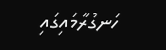ހަނގުރާމައިގައި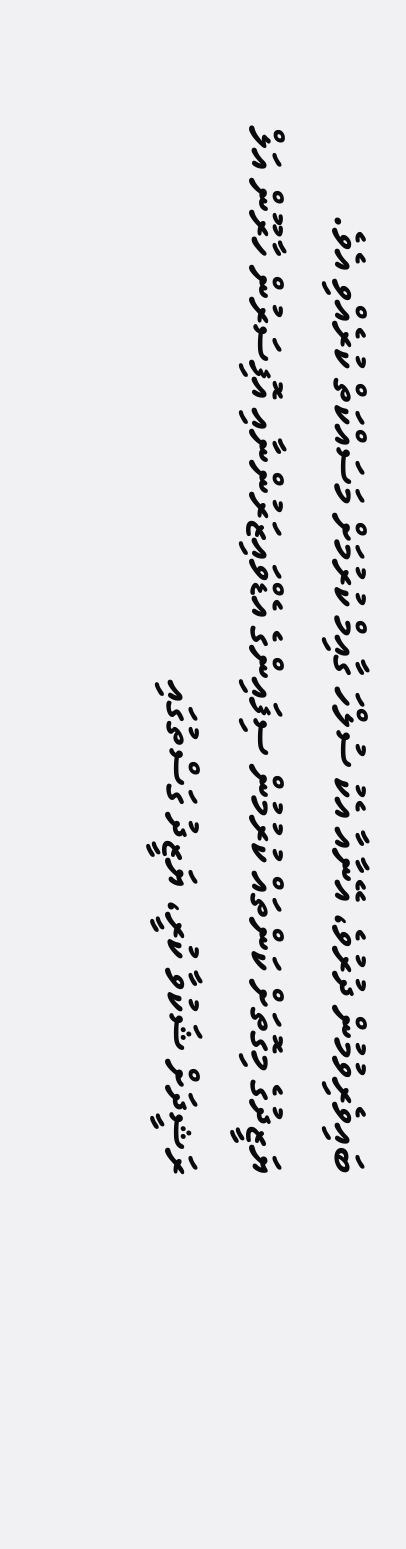ބައިވެރިވުމުން ދުރުވެ، އޭނާއާ އެކު ސުލްހަ ގާއިމް ކުރުމަށް މަސައްކަތް ކުރެއްވި އެވެ.
ޔަޒީދުގެ މިގޮތަށް ކަންތައް ކުރުމުން ސިފައިންގެ އެޑްވައިޒަރުންނާއި އޮފިސަރުން ހާރޫން އަލް ރަޝީދަށް ޝަކުވާ ކުރީ، ޔަޒީދު ގަސްތުގައި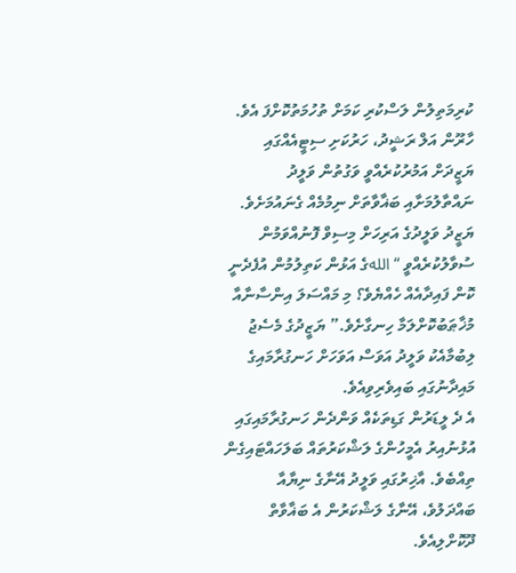ކުރިމަތިލުން ލަސްކުރި ކަމަށް ތުހުމަތުކޮށްފަ އެވެ. ހާރޫން އަލް ރަޝީދު، ހަރުކަށި ސިޓީއެއްގައި ޔަޒީދަށް އަމުރުކުރެއްވީ ވަގުތުން ވަލީދު ނައްތާލުމަށާއި ބަޣާވާތަށް ނިމުމެއް ގެނައުމަށެވެ.
ޔަޒީދު ވަލީދުގެ އަރިހަށް މިސިވް ފޮނުއްވަމުން ސުވާލުކުރެއްވީ “اللهގެ އަޅުން ކަތިލުމުން އުފެދެނީ ކޮން ފައިދާއެއް ހެއްޔެވެ؟ މި މައްސަލަ އިންސާނާއާ މުޚާޠަބުކޮށްލަމާ ހިނގާށެވެ.” ޔަޒީދުގެ މެސެޖު ލިބުމާއެކު ވަލީދު އަވަސް އަވަހަށް ހަނގުރާމައިގެ މައިދާނުގައި ބައިވެރިވިއެވެ.
އެ ދެ ލީޑަރުން ގަޑިތަކެއް ވަންދެން ހަނގުރާމައިގައި އުޅުނުއިރު އެމީހުންގެ ލަޝްކަރުތައް ބަލަހައްޓައިގެން ތިއްބެވެ. އާޚިރުގައި ވަލީދު އޭނާގެ ނިޔާއާ ބައްދަލުވެ، އޭނާގެ ލަޝްކަރުން އެ ބަޣާވާތް ދޫކޮށްލިއެވެ.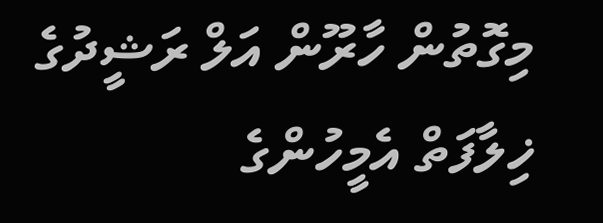މިގޮތުން ހާރޫން އަލް ރަޝީދުގެ ޚިލާފަތް އެމީހުންގެ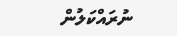ނުރައްކަލުން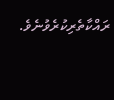ރައްކާތެރިކުރެވުނެވެ.